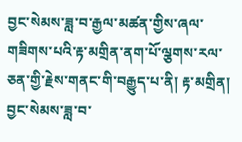བྱང་སེམས་ཟླ་བ་རྒྱལ་མཚན་གྱིས་ཞལ་གཟིགས་པའི་རྟ་མགྲིན་ནག་པོ་ལྕགས་རལ་ཅན་གྱི་རྗེས་གནང་གི་བརྒྱུད་པ་ནི། རྟ་མགྲིན། བྱང་སེམས་ཟླ་བ་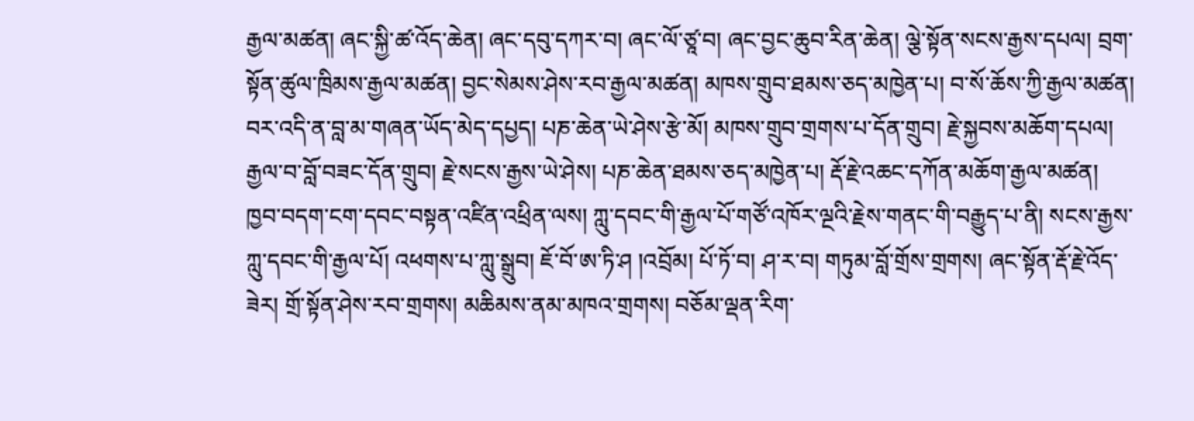རྒྱལ་མཚན། ཞང་སྐྱི་ཚ་འོད་ཆེན། ཞང་དབུ་དཀར་བ། ཞང་ལོ་ཙཱ་བ། ཞང་བྱང་ཆུབ་རིན་ཆེན། ལྕེ་སྟོན་སངས་རྒྱས་དཔལ། བྲག་སྟོན་ཚུལ་ཁྲིམས་རྒྱལ་མཚན། བྱང་སེམས་ཤེས་རབ་རྒྱལ་མཚན། མཁས་གྲུབ་ཐམས་ཅད་མཁྱེན་པ། བ་སོ་ཆོས་ཀྱི་རྒྱལ་མཚན། བར་འདི་ན་བླ་མ་གཞན་ཡོད་མེད་དཔྱད། པཎ་ཆེན་ཡེ་ཤེས་རྩེ་མོ། མཁས་གྲུབ་གྲགས་པ་དོན་གྲུབ། རྗེ་སྐྱབས་མཆོག་དཔལ། རྒྱལ་བ་བློ་བཟང་དོན་གྲུབ། རྗེ་སངས་རྒྱས་ཡེ་ཤེས། པཎ་ཆེན་ཐམས་ཅད་མཁྱེན་པ། རྡོ་རྗེ་འཆང་དཀོན་མཆོག་རྒྱལ་མཚན། ཁྱབ་བདག་ངག་དབང་བསྟན་འཛིན་འཕྲིན་ལས། ཀླུ་དབང་གི་རྒྱལ་པོ་གཙོ་འཁོར་ལྔའི་རྗེས་གནང་གི་བརྒྱུད་པ་ནི། སངས་རྒྱས་ཀླུ་དབང་གི་རྒྱལ་པོ། འཕགས་པ་ཀླུ་སྒྲུབ། ཇོ་བོ་ཨ་ཏི་ཤ །འབྲོམ། པོ་ཏོ་བ། ཤ་ར་བ། གཏུམ་བློ་གྲོས་གྲགས། ཞང་སྟོན་རྡོ་རྗེ་འོད་ཟེར། གྲོ་སྟོན་ཤེས་རབ་གྲགས། མཆིམས་ནམ་མཁའ་གྲགས། བཅོམ་ལྡན་རིག་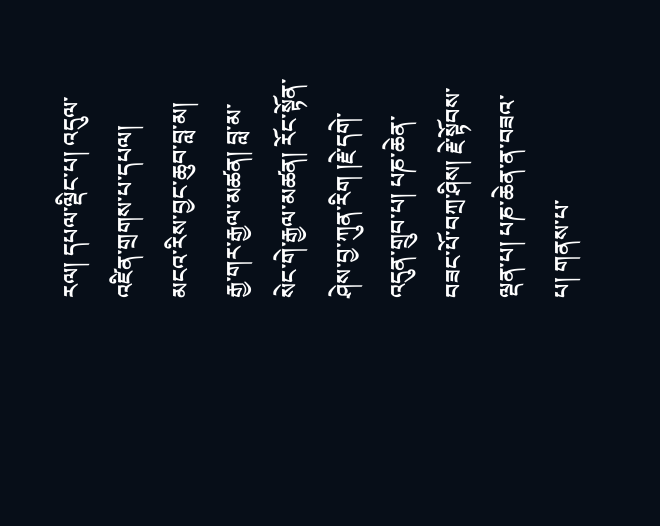རལ། དཔལ་ལྡིང་པ། འདུལ་འཛིན་གྲགས་པ་དཔལ། མངའ་རིས་བྱང་ཆུབ་བླ་མ། རྒྱ་གར་རྒྱལ་མཚན། བླ་མ་སེང་གེ་རྒྱལ་མཚན། རོང་སྟོན་ཤེས་བྱ་ཀུན་རིག །རྗེ་དགེ་འདུན་གྲུབ་པ། པཎ་ཆེན་བཟང་པོ་བཀྲ་ཤིས། རྗེ་སྟོབས་ལྡན་པ། པཎ་ཆེན་ན་བཟའ་པ། གནས་པ་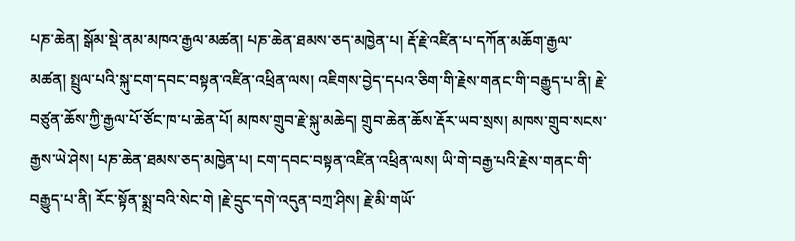པཎ་ཆེན། སྒོམ་སྡེ་ནམ་མཁའ་རྒྱལ་མཚན། པཎ་ཆེན་ཐམས་ཅད་མཁྱེན་པ། རྡོ་རྗེ་འཛིན་པ་དཀོན་མཆོག་རྒྱལ་མཚན། སྤྲུལ་པའི་སྐུ་ངག་དབང་བསྟན་འཛིན་འཕྲིན་ལས། འཇིགས་བྱེད་དཔའ་ཅིག་གི་རྗེས་གནང་གི་བརྒྱུད་པ་ནི། རྗེ་བཙུན་ཆོས་ཀྱི་རྒྱལ་པོ་ཙོང་ཁ་པ་ཆེན་པོ། མཁས་གྲུབ་རྗེ་སྐུ་མཆེད། གྲུབ་ཆེན་ཆོས་རྡོར་ཡབ་སྲས། མཁས་གྲུབ་སངས་རྒྱས་ཡེ་ཤེས། པཎ་ཆེན་ཐམས་ཅད་མཁྱེན་པ། ངག་དབང་བསྟན་འཛིན་འཕྲིན་ལས། ཡི་གེ་བརྒྱ་པའི་རྗེས་གནང་གི་བརྒྱུད་པ་ནི། རོང་སྟོན་སྨྲ་བའི་སེང་གེ །རྗེ་དྲུང་དགེ་འདུན་བཀྲ་ཤིས། རྗེ་མི་གཡོ་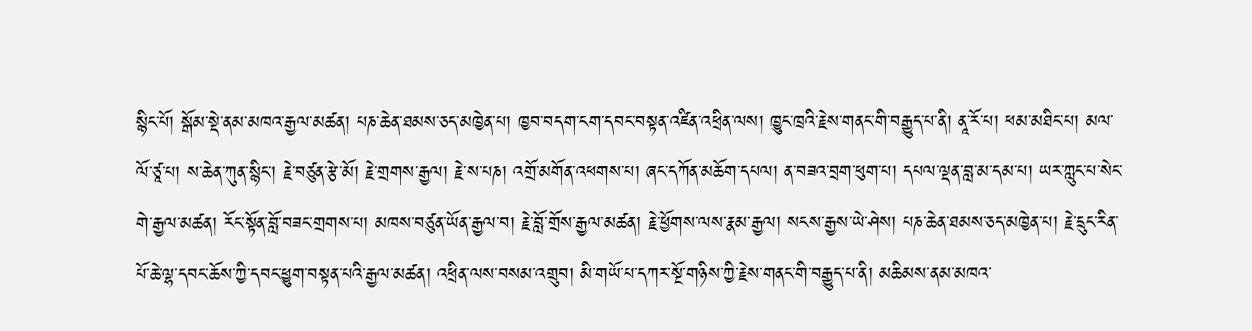སྙིང་པོ། སྒོམ་སྡེ་ནམ་མཁའ་རྒྱལ་མཚན། པཎ་ཆེན་ཐམས་ཅད་མཁྱེན་པ། ཁྱབ་བདག་ངག་དབང་བསྟན་འཛིན་འཕྲིན་ལས། ཁྱུང་ཁྲའི་རྗེས་གནང་གི་བརྒྱུད་པ་ནི། ནཱ་རོ་པ། ཕམ་མཐིང་པ། མལ་ལོ་ཙཱ་པ། ས་ཆེན་ཀུན་སྙིང་། རྗེ་བཙུན་རྩེ་མོ། རྗེ་གྲགས་རྒྱལ། རྗེ་ས་པཎ། འགྲོ་མགོན་འཕགས་པ། ཞང་དཀོན་མཆོག་དཔལ། ན་བཟའ་བྲག་ཕུག་པ། དཔལ་ལྡན་བླ་མ་དམ་པ། ཡར་ཀླུང་པ་སེང་གེ་རྒྱལ་མཚན། རོང་སྟོན་བློ་བཟང་གྲགས་པ། མཁས་བཙུན་ཡོན་རྒྱལ་བ། རྗེ་བློ་གྲོས་རྒྱལ་མཚན། རྗེ་ཕྱོགས་ལས་རྣམ་རྒྱལ། སངས་རྒྱས་ཡེ་ཤེས། པཎ་ཆེན་ཐམས་ཅད་མཁྱེན་པ། རྗེ་དྲུང་རིན་པོ་ཆེ་ལྷ་དབང་ཆོས་ཀྱི་དབང་ཕྱུག་བསྟན་པའི་རྒྱལ་མཚན། འཕྲིན་ལས་བསམ་འགྲུབ། མི་གཡོ་པ་དཀར་སྔོ་གཉིས་ཀྱི་རྗེས་གནང་གི་བརྒྱུད་པ་ནི། མཆིམས་ནམ་མཁའ་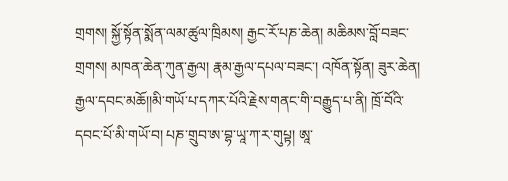གྲགས། སྐྱོ་སྟོན་སྨོན་ལམ་ཚུལ་ཁྲིམས། རྒྱང་རོ་པཎ་ཆེན། མཆིམས་བློ་བཟང་གྲགས། མཁན་ཆེན་ཀུན་རྒྱལ། རྣམ་རྒྱལ་དཔལ་བཟང་། འཁོན་སྟོན། ཟུར་ཆེན། རྒྱལ་དབང་མཆོ།།མི་གཡོ་པ་དཀར་པོའི་རྗེས་གནང་གི་བརྒྱུད་པ་ནི། ཁྲོ་བོའི་དབང་པོ་མི་གཡོ་བ། པཎ་གྲུབ་ཨ་བྷ་ཡཱ་ཀ་ར་གུཔྟ། ཨཱ་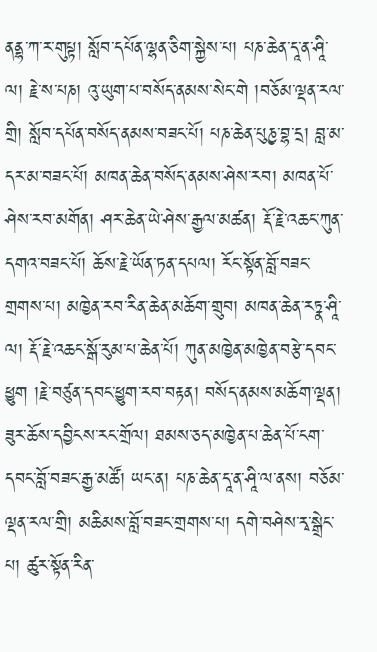ནནྷ་ཀ་ར་གུཔྟ། སློབ་དཔོན་ལྷན་ཅིག་སྐྱེས་པ། པཎ་ཆེན་དཱ་ན་ཤཱི་ལ། རྗེ་ས་པཎ། འུ་ཡུག་པ་བསོད་ནམས་སེང་གེ །བཅོམ་ལྡན་རལ་གྲི། སློབ་དཔོན་བསོད་ནམས་བཟང་པོ། པཎ་ཆེན་པུཎྱ་བྷ་དྲ། བླ་མ་དར་མ་བཟང་པོ། མཁན་ཆེན་བསོད་ནམས་ཤེས་རབ། མཁན་པོ་ཤེས་རབ་མགོན། ཤར་ཆེན་ཡེ་ཤེས་རྒྱལ་མཚན། རྡོ་རྗེ་འཆང་ཀུན་དགའ་བཟང་པོ། ཆོས་རྗེ་ཡོན་ཏན་དཔལ། རོང་སྟོན་བློ་བཟང་གྲགས་པ། མཁྱེན་རབ་རིན་ཆེན་མཆོག་གྲུབ། མཁན་ཆེན་རཏྣ་ཤཱི་ལ། རྡོ་རྗེ་འཆང་སྒོ་རུམ་པ་ཆེན་པོ། ཀུན་མཁྱེན་མཁྱེན་བརྩེ་དབང་ཕྱུག །རྗེ་བཙུན་དབང་ཕྱུག་རབ་བརྟན། བསོད་ནམས་མཆོག་ལྡན། ཟུར་ཆོས་དབྱིངས་རང་གྲོལ། ཐམས་ཅད་མཁྱེན་པ་ཆེན་པོ་ངག་དབང་བློ་བཟང་རྒྱ་མཚོ། ཡང་ན། པཎ་ཆེན་དཱ་ན་ཤཱི་ལ་ནས། བཅོམ་ལྡན་རལ་གྲི། མཆིམས་བློ་བཟང་གྲགས་པ། དགེ་བཤེས་རྭ་སྒྲེང་པ། ཚུར་སྟོན་རིན་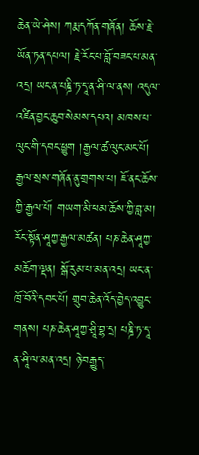ཆེན་ཡེ་ཤེས། ཀརྨ་དཀོན་གཞོན། ཆོས་རྗེ་ཡོན་ཏན་དཔལ། རྗེ་རོང་པ་བློ་བཟང་པ་མན་འདྲ། ཡང་ན་པཎྜི་ཏ་དཱ་ན་ཤི་ལ་ནས། འདུལ་འཛིན་བྱང་ཆུབ་སེམས་དཔའ། མཁས་པ་ལུང་གི་དབང་ཕྱུག །རྒྱལ་ཚ་ལུང་མང་པོ། རྒྱལ་སྲས་གཞོན་ནུ་གྲགས་པ། ཇོ་ནང་ཆོས་ཀྱི་རྒྱལ་པོ། གཡག་མི་ཕམ་ཆོས་ཀྱི་བླ་མ། རོང་སྟོན་ཤཱཀྱ་རྒྱལ་མཚན། པཎ་ཆེན་ཤཱཀྱ་མཆོག་ལྡན། སྒོ་རུམ་པ་མན་འདྲ། ཡང་ན་ཁྲོ་བོའི་དབང་པོ། གྲུབ་ཆེན་འོད་བྱེད་འབྱུང་གནས། པཎ་ཆེན་ཤཱཀྱ་ཤྲཱི་བྷ་དྲ། པཎྜི་ཏ་དཱ་ན་ཤཱི་ལ་མན་འདྲ། ཉེ་བརྒྱུད་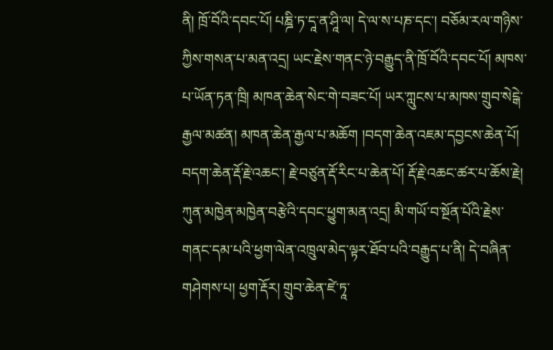ནི། ཁྲོ་བོའི་དབང་པོ། པཎྜི་ཏ་དཱ་ན་ཤཱི་ལ། དེ་ལ་ས་པཎ་དང་། བཅོམ་རལ་གཉིས་ཀྱིས་གསན་པ་མན་འདྲ། ཡང་རྗེས་གནང་ཉེ་བརྒྱུད་ནི་ཁྲོ་བོའི་དབང་པོ། མཁས་པ་ཡོན་ཏན་ཁྲི། མཁན་ཆེན་སེང་གེ་བཟང་པོ། ཡར་ཀླུངས་པ་མཁས་གྲུབ་སེངྒེ་རྒྱལ་མཚན། མཁན་ཆེན་རྒྱལ་པ་མཆོག །བདག་ཆེན་འཇམ་དབྱངས་ཆེན་པོ། བདག་ཆེན་རྡོ་རྗེ་འཆང་། རྗེ་བཙུན་རྡོ་རིང་པ་ཆེན་པོ། རྡོ་རྗེ་འཆང་ཚར་པ་ཆོས་རྗེ། ཀུན་མཁྱེན་མཁྱེན་བརྩེའི་དབང་ཕྱུག་མན་འདྲ། མི་གཡོ་བ་སྔོན་པོའི་རྗེས་གནང་དམ་པའི་ཕྱག་ལེན་འཁྲུལ་མེད་ལྟར་ཐོབ་པའི་བརྒྱུད་པ་ནི། དེ་བཞིན་གཤེགས་པ། ཕྱག་རྡོར། གྲུབ་ཆེན་ཛེ་ཏཱ་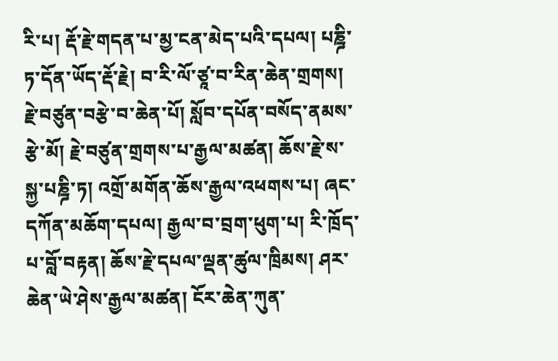རི་པ། རྡོ་རྗེ་གདན་པ་མྱ་ངན་མེད་པའི་དཔལ། པཎྜི་ཏ་དོན་ཡོད་རྡོ་རྗེ། བ་རི་ལོ་ཙཱ་བ་རིན་ཆེན་གྲགས། རྗེ་བཙུན་བརྩེ་བ་ཆེན་པོ། སློབ་དཔོན་བསོད་ནམས་རྩེ་མོ། རྗེ་བཙུན་གྲགས་པ་རྒྱལ་མཚན། ཆོས་རྗེ་ས་སྐྱ་པཎྜི་ཏ། འགྲོ་མགོན་ཆོས་རྒྱལ་འཕགས་པ། ཞང་དཀོན་མཆོག་དཔལ། རྒྱལ་བ་བྲག་ཕུག་པ། རི་ཁྲོད་པ་བློ་བརྟན། ཆོས་རྗེ་དཔལ་ལྡན་ཚུལ་ཁྲིམས། ཤར་ཆེན་ཡེ་ཤེས་རྒྱལ་མཚན། ངོར་ཆེན་ཀུན་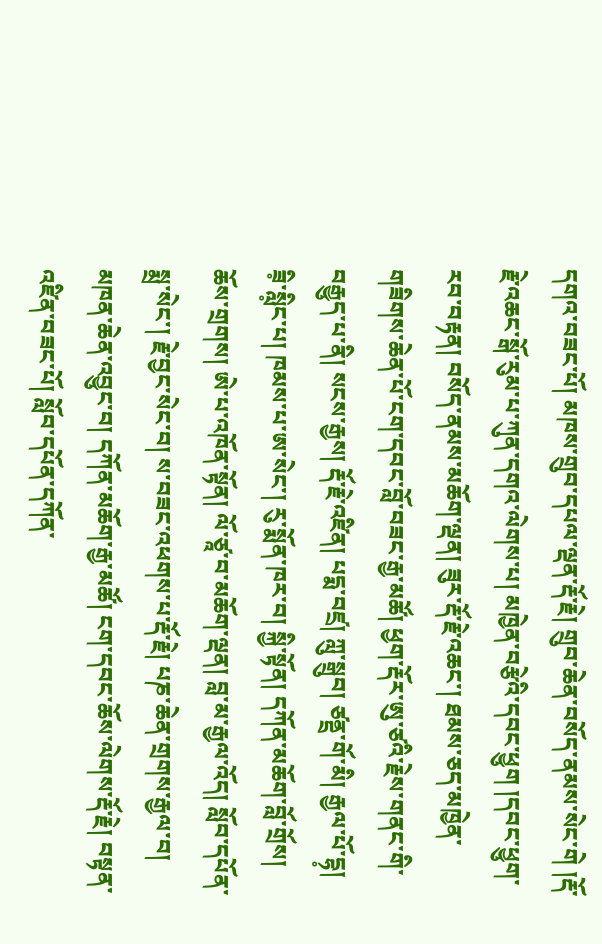དགའ་བཟང་པོ། མཁས་གྲུབ་དཔལ་ལྡན་རྡོ་རྗེ། གྲུབ་ཆེན་བསོད་ནམས་སེང་གེ །རྡོ་རྗེ་འཆང་སྒོ་རུམ་པ་ཀུན་དགའ་ལེགས་པ། མཁྱེན་བརྩེའི་དབང་ཕྱུག །དབང་ཕྱུག་རབ་བརྟན། བསོད་ནམས་མཆོག་ལྡན། ཟུར་རྡོ་རྗེ་འཆང་། ཐམས་ཅད་མཁྱེན་གཟིགས་ཆེན་པོ་ངག་དབང་བློ་བཟང་རྒྱ་མཚོ། ཕྱག་རྡོར་ཨུ་ཙའི་རྗེས་གནང་གི་བརྒྱུད་པ་ནི། སངས་རྒྱས། རྡོ་རྗེ་འཛིན། པདྨ་བཛྲ། ཀླུ་སྒྲུབ། ཙནྡྲ་གོ་མི། རྒྱལ་པོ་དྷ༷། ཟི༷་སླི༷ང་པ། ཁམས་པ་ཨ་སེང་། རུ་སྨོན་ཁར་བ། སྐྱི་སྟོན། དཀོན་མཆོག་བློ་གྲོས། ཆོས་གྲགས། ཨེ་པ་འཁོན་སྟོན། ལོ་ཙཱ་བ་མཆོག་ལྡན། བླ་མ་རྒྱལ་འོད། སློབ་དཔོན་སྨྲ་སེང་། རྗེ་བྱང་སེང་བ། ས་བཟང་འཕགས་པ་རྡོ་རྗེ། པཎ་ཆེན་གྲགས་རྒྱལ་བ། མཁན་ཆེན་འབྱུང་བ། དཀོན་མཆོག་རྒྱ་མཚོ། ངག་དབང་ཆོས་ལེགས་རྡོ་རྗེ། བསྟན་འཛིན་བཟང་པོ། སློབ་དཔོན་དཀོན་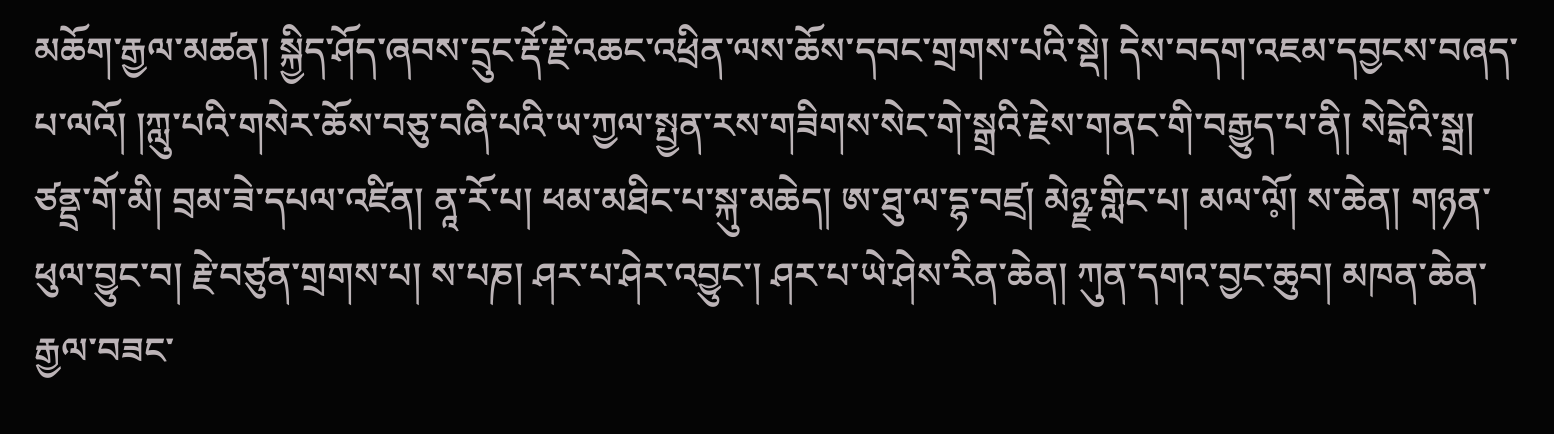མཆོག་རྒྱལ་མཚན། སྐྱིད་ཤོད་ཞབས་དྲུང་རྡོ་རྗེ་འཆང་འཕྲིན་ལས་ཆོས་དབང་གྲགས་པའི་སྡེ། དེས་བདག་འཇམ་དབྱངས་བཞད་པ་ལའོ། །ཀླུ་པའི་གསེར་ཆོས་བཅུ་བཞི་པའི་ཡ་ཀྱལ་སྤྱན་རས་གཟིགས་སེང་གེ་སྒྲའི་རྗེས་གནང་གི་བརྒྱུད་པ་ནི། སེངྒེའི་སྒྲ། ཙནྡྲ་གོ་མི། བྲམ་ཟེ་དཔལ་འཛིན། ནཱ་རོ་པ། ཕམ་མཐིང་པ་སྐུ་མཆེད། ཨ་ཐུ་ལ་དྷ་བཛྲ། མེཉྫ་གླིང་པ། མལ་ལོ༷། ས་ཆེན། གཉན་ཕུལ་བྱུང་བ། རྗེ་བཙུན་གྲགས་པ། ས་པཎ། ཤར་པ་ཤེར་འབྱུང་། ཤར་པ་ཡེ་ཤེས་རིན་ཆེན། ཀུན་དགའ་བྱང་ཆུབ། མཁན་ཆེན་རྒྱལ་བཟང་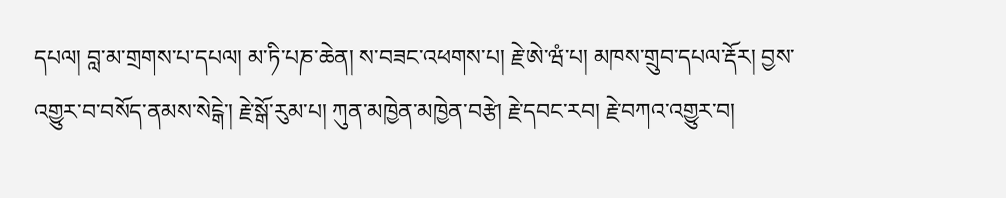དཔལ། བླ་མ་གྲགས་པ་དཔལ། མ་ཏི་པཎ་ཆེན། ས་བཟང་འཕགས་པ། རྗེ་ཨེ་ཝཾ་པ། མཁས་གྲུབ་དཔལ་རྡོར། བྱས་འགྱུར་བ་བསོད་ནམས་སེངྒེ་། རྗེ་སྒོ་རུམ་པ། ཀུན་མཁྱེན་མཁྱེན་བརྩེ། རྗེ་དབང་རབ། རྗེ་བཀའ་འགྱུར་བ།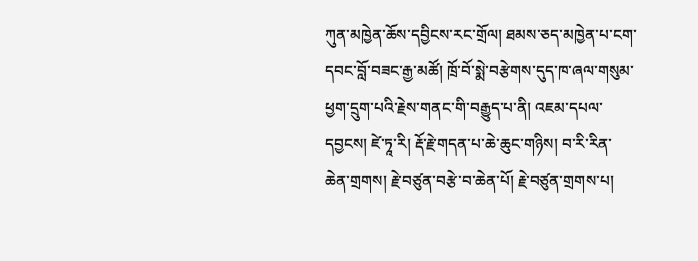ཀུན་མཁྱེན་ཆོས་དབྱིངས་རང་གྲོལ། ཐམས་ཅད་མཁྱེན་པ་ངག་དབང་བློ་བཟང་རྒྱ་མཚོ། ཁྲོ་བོ་སྨེ་བརྩེགས་དུད་ཁ་ཞལ་གསུམ་ཕྱག་དྲུག་པའི་རྗེས་གནང་གི་བརྒྱུད་པ་ནི། འཇམ་དཔལ་དབྱངས། ཛེ་ཏཱ་རི། རྡོ་རྗེ་གདན་པ་ཆེ་ཆུང་གཉིས། བ་རི་རིན་ཆེན་གྲགས། རྗེ་བཙུན་བརྩེ་བ་ཆེན་པོ། རྗེ་བཙུན་གྲགས་པ།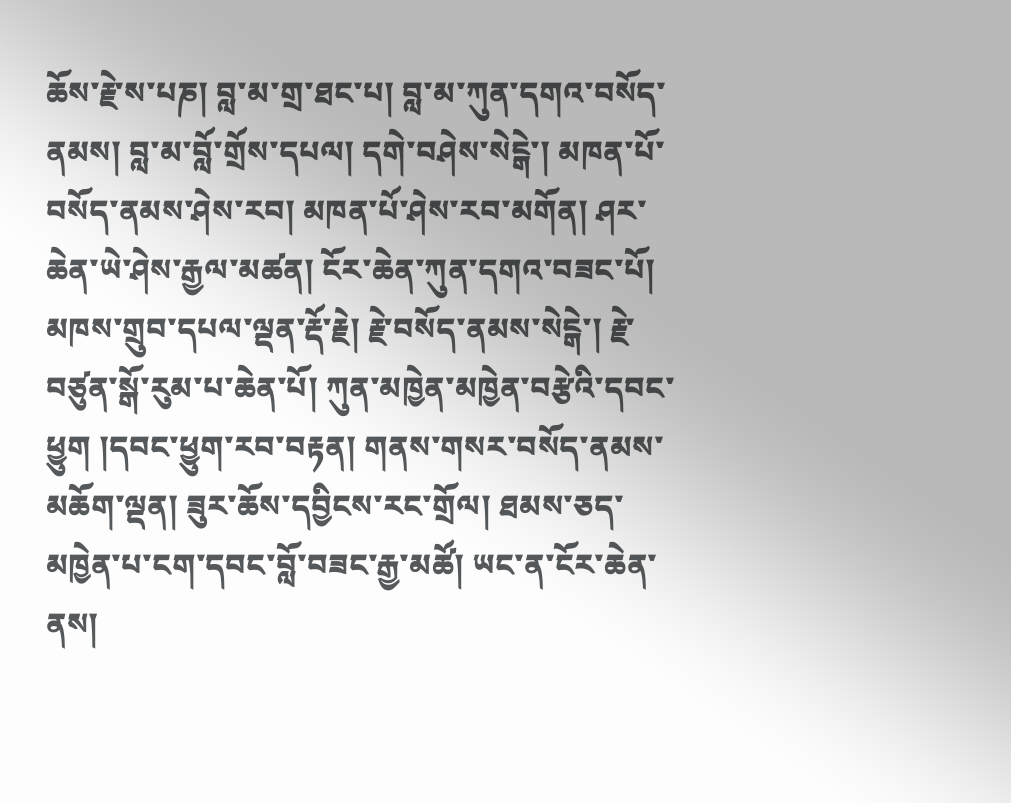ཆོས་རྗེ་ས་པཎ། བླ་མ་གྲ་ཐང་པ། བླ་མ་ཀུན་དགའ་བསོད་ནམས། བླ་མ་བློ་གྲོས་དཔལ། དགེ་བཤེས་སེངྒེ་། མཁན་པོ་བསོད་ནམས་ཤེས་རབ། མཁན་པོ་ཤེས་རབ་མགོན། ཤར་ཆེན་ཡེ་ཤེས་རྒྱལ་མཚན། ངོར་ཆེན་ཀུན་དགའ་བཟང་པོ། མཁས་གྲུབ་དཔལ་ལྡན་རྡོ་རྗེ། རྗེ་བསོད་ནམས་སེངྒེ་། རྗེ་བཙུན་སྒོ་རུམ་པ་ཆེན་པོ། ཀུན་མཁྱེན་མཁྱེན་བརྩེའི་དབང་ཕྱུག །དབང་ཕྱུག་རབ་བརྟན། གནས་གསར་བསོད་ནམས་མཆོག་ལྡན། ཟུར་ཆོས་དབྱིངས་རང་གྲོལ། ཐམས་ཅད་མཁྱེན་པ་ངག་དབང་བློ་བཟང་རྒྱ་མཚོ། ཡང་ན་ངོར་ཆེན་ནས།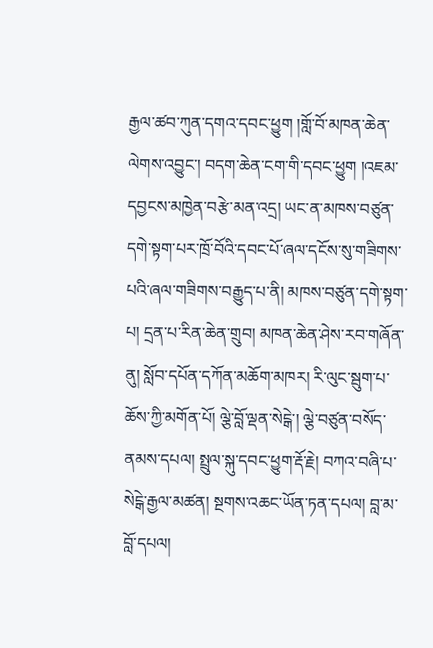རྒྱལ་ཚབ་ཀུན་དགའ་དབང་ཕྱུག །གློ་བོ་མཁན་ཆེན་ལེགས་འབྱུང་། བདག་ཆེན་ངག་གི་དབང་ཕྱུག །འཇམ་དབྱངས་མཁྱེན་བརྩེ་མན་འདྲ། ཡང་ན་མཁས་བཙུན་དགེ་སྟག་པར་ཁྲོ་བོའི་དབང་པོ་ཞལ་དངོས་སུ་གཟིགས་པའི་ཞལ་གཟིགས་བརྒྱུད་པ་ནི། མཁས་བཙུན་དགེ་སྟག་པ། དྲན་པ་རིན་ཆེན་གྲུབ། མཁན་ཆེན་ཤེས་རབ་གཞོན་ནུ། སློབ་དཔོན་དཀོན་མཆོག་མཁར། རི་ལུང་སྦུག་པ་ཆོས་ཀྱི་མགོན་པོ། ལྕེ་བློ་ལྡན་སེངྒེ་། ལྕེ་བཙུན་བསོད་ནམས་དཔལ། སྤྲུལ་སྐུ་དབང་ཕྱུག་རྡོ་རྗེ། བཀའ་བཞི་པ་སེངྒེ་རྒྱལ་མཚན། སྔགས་འཆང་ཡོན་ཏན་དཔལ། བླ་མ་བློ་དཔལ།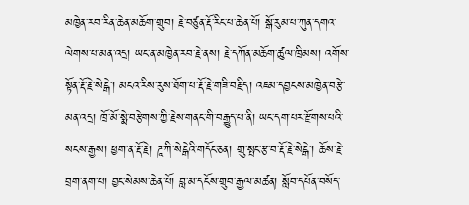མཁྱེན་རབ་རིན་ཆེན་མཆོག་གྲུབ། རྗེ་བཙུན་རྡོ་རིང་པ་ཆེན་པོ། སྒོ་རུམ་པ་ཀུན་དགའ་ལེགས་པ་མན་འདྲ། ཡང་ན་མཁྱེན་རབ་རྗེ་ནས། རྗེ་དཀོན་མཆོག་ཚུལ་ཁྲིམས། འགོས་སྟོན་རྡོ་རྗེ་སེངྒེ་། མངའ་རིས་རུས་ཐོག་པ་རྡོ་རྗེ་གཟི་བརྗིད། འཇམ་དབྱངས་མཁྱེན་བརྩེ་མན་འདྲ། ཁྲོ་མོ་སྨེ་བརྩེགས་ཀྱི་རྗེས་གནང་གི་བརྒྱུད་པ་ནི། ཡང་དག་པར་རྫོགས་པའི་སངས་རྒྱས། ཕྱག་ན་རྡོ་རྗེ། ཌཱ་ཀི་སེངྒེའི་གདོང་ཅན། གྲུ་སྤང་རྩ་བ་རྡོ་རྗེ་སེངྒེ་། ཆོས་རྗེ་བྲག་ནག་པ། བྱང་སེམས་ཆེན་པོ། བླ་མ་དངོས་གྲུབ་རྒྱལ་མཚན། སློབ་དཔོན་བསོད་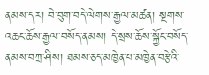ནམས་དར། བེ་བུག་བདེ་ལེགས་རྒྱལ་མཚན། སྔགས་འཆང་ཆོས་རྒྱལ་བསོད་ནམས། དེ་སྲས་ཆོས་སྐྱོང་བསོད་ནམས་བཀྲ་ཤིས། ཐམས་ཅད་མཁྱེན་པ་མཁྱེན་བརྩེའི་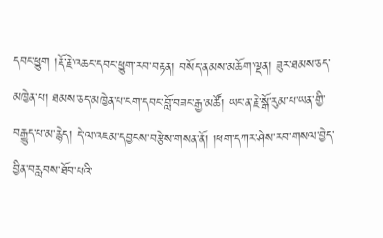དབང་ཕྱུག །རྡོ་རྗེ་འཆང་དབང་ཕྱུག་རབ་བརྟན། བསོད་ནམས་མཆོག་ལྡན། ཟུར་ཐམས་ཅད་མཁྱེན་པ། ཐམས་ཅད་མཁྱེན་པ་ངག་དབང་བློ་བཟང་རྒྱ་མཚོ། ཡང་ན་རྗེ་སྒོ་རུམ་པ་ཡན་གྱི་བརྒྱུད་པ་མ་རྙེད། དེ་ལ་འཇམ་དབྱངས་བརྩེས་གསན་ནོ། །ཕག་དཀར་ཤེས་རབ་གསལ་བྱེད་བྱིན་བརླབས་ཐོབ་པའི་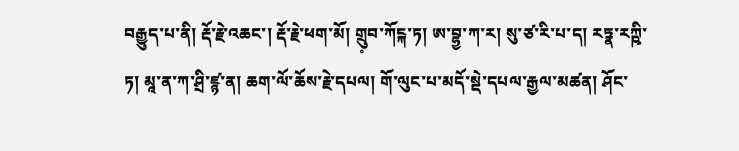བརྒྱུད་པ་ནི། རྡོ་རྗེ་འཆང་། རྡོ་རྗེ་ཕག་མོ། གྲུ༷བ་ཀོངྐ་ཏ། ཨ་བྷྱ་ཀ་ར། སུ་ཙ་རི་པ་ད། རཏྣ་རཀྵི་ཏ། མཱ་ན་ཀ་ཤྲི་ཛྙ་ན། ཆག་ལོ་ཆོས་རྗེ་དཔལ། གོ་ལུང་པ་མདོ་སྡེ་དཔལ་རྒྱལ་མཚན། ཤོང་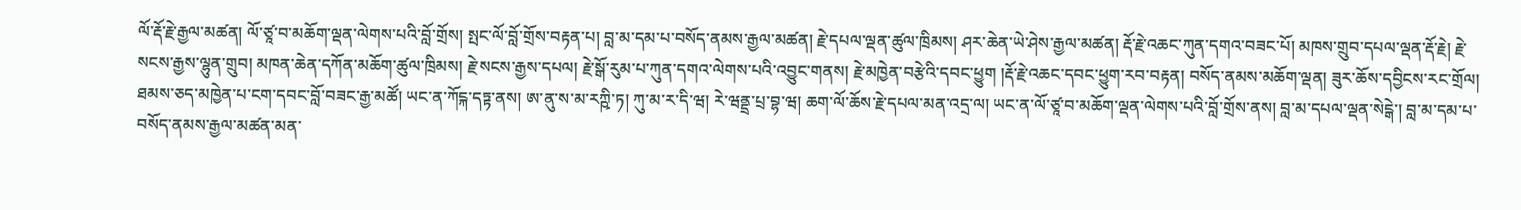ལོ་རྡོ་རྗེ་རྒྱལ་མཚན། ལོ་ཙཱ་བ་མཆོག་ལྡན་ལེགས་པའི་བློ་གྲོས། སྤང་ལོ་བློ་གྲོས་བརྟན་པ། བླ་མ་དམ་པ་བསོད་ནམས་རྒྱལ་མཚན། རྗེ་དཔལ་ལྡན་ཚུལ་ཁྲིམས། ཤར་ཆེན་ཡེ་ཤེས་རྒྱལ་མཚན། རྡོ་རྗེ་འཆང་ཀུན་དགའ་བཟང་པོ། མཁས་གྲུབ་དཔལ་ལྡན་རྡོ་རྗེ། རྗེ་སངས་རྒྱས་ལྷུན་གྲུབ། མཁན་ཆེན་དཀོན་མཆོག་ཚུལ་ཁྲིམས། རྗེ་སངས་རྒྱས་དཔལ། རྗེ་སྒོ་རུམ་པ་ཀུན་དགའ་ལེགས་པའི་འབྱུང་གནས། རྗེ་མཁྱེན་བརྩེའི་དབང་ཕྱུག །རྡོ་རྗེ་འཆང་དབང་ཕྱུག་རབ་བརྟན། བསོད་ནམས་མཆོག་ལྡན། ཟུར་ཆོས་དབྱིངས་རང་གྲོལ། ཐམས་ཅད་མཁྱེན་པ་ངག་དབང་བློ་བཟང་རྒྱ་མཚོ། ཡང་ན་ཀོངྐ་དཏྟ་ནས། ཨ་ནུ་ས་མ་རཀྵི་ཏ། ཀུ་མ་ར་དི་ཝ། རེ་ཝནྡྲ་པྲ་བྷ་ཝ། ཆག་ལོ་ཆོས་རྗེ་དཔལ་མན་འདྲ་ལ། ཡང་ན་ལོ་ཙཱ་བ་མཆོག་ལྡན་ལེགས་པའི་བློ་གྲོས་ནས། བླ་མ་དཔལ་ལྡན་སེངྒེ་། བླ་མ་དམ་པ་བསོད་ནམས་རྒྱལ་མཚན་མན་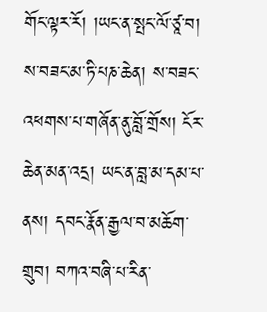གོང་ལྟར་རོ། །ཡང་ན་སྤང་ལོ་ཙཱ་བ། ས་བཟང་མ་ཏི་པཎ་ཆེན། ས་བཟང་འཕགས་པ་གཞོན་ནུ་བློ་གྲོས། ངོར་ཆེན་མན་འདྲ། ཡང་ན་བླ་མ་དམ་པ་ནས། དབང་རྣོན་རྒྱལ་བ་མཆོག་གྲུབ། བཀའ་བཞི་པ་རིན་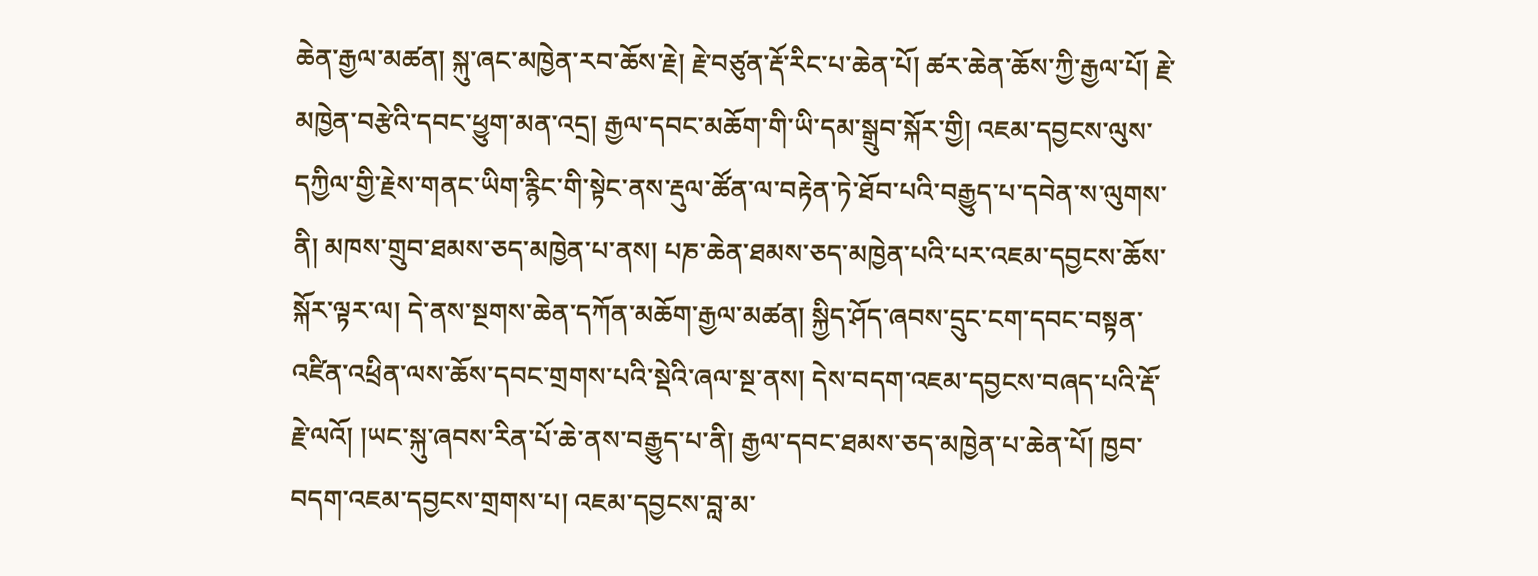ཆེན་རྒྱལ་མཚན། སྐུ་ཞང་མཁྱེན་རབ་ཆོས་རྗེ། རྗེ་བཙུན་རྡོ་རིང་པ་ཆེན་པོ། ཚར་ཆེན་ཆོས་ཀྱི་རྒྱལ་པོ། རྗེ་མཁྱེན་བརྩེའི་དབང་ཕྱུག་མན་འདྲ། རྒྱལ་དབང་མཆོག་གི་ཡི་དམ་སྒྲུབ་སྐོར་གྱི། འཇམ་དབྱངས་ལུས་དཀྱིལ་གྱི་རྗེས་གནང་ཡིག་རྙིང་གི་སྟེང་ནས་རྡུལ་ཚོན་ལ་བརྟེན་ཏེ་ཐོབ་པའི་བརྒྱུད་པ་དབེན་ས་ལུགས་ནི། མཁས་གྲུབ་ཐམས་ཅད་མཁྱེན་པ་ནས། པཎ་ཆེན་ཐམས་ཅད་མཁྱེན་པའི་པར་འཇམ་དབྱངས་ཆོས་སྐོར་ལྟར་ལ། དེ་ནས་སྔགས་ཆེན་དཀོན་མཆོག་རྒྱལ་མཚན། སྐྱིད་ཤོད་ཞབས་དྲུང་ངག་དབང་བསྟན་འཛིན་འཕྲིན་ལས་ཆོས་དབང་གྲགས་པའི་སྡེའི་ཞལ་སྔ་ནས། དེས་བདག་འཇམ་དབྱངས་བཞད་པའི་རྡོ་རྗེ་ལའོ། །ཡང་སྐུ་ཞབས་རིན་པོ་ཆེ་ནས་བརྒྱུད་པ་ནི། རྒྱལ་དབང་ཐམས་ཅད་མཁྱེན་པ་ཆེན་པོ། ཁྱབ་བདག་འཇམ་དབྱངས་གྲགས་པ། འཇམ་དབྱངས་བླ་མ་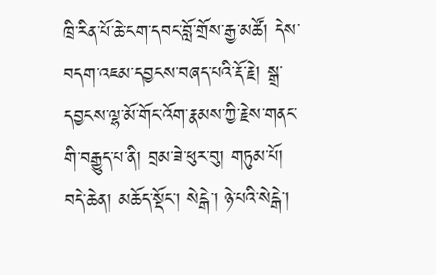ཁྲི་རིན་པོ་ཆེ་ངག་དབང་བློ་གྲོས་རྒྱ་མཚོ། དེས་བདག་འཇམ་དབྱངས་བཞད་པའི་རྡོ་རྗེ། སྒྲ་དབྱངས་ལྷ་མོ་གོང་འོག་རྣམས་ཀྱི་རྗེས་གནང་གི་བརྒྱུད་པ་ནི། བྲམ་ཟེ་ཕུར་བུ། གཏུམ་པོ། བདེ་ཆེན། མཆོད་སྡོང་། སེངྒེ་། ཉེ་པའི་སེངྒེ་།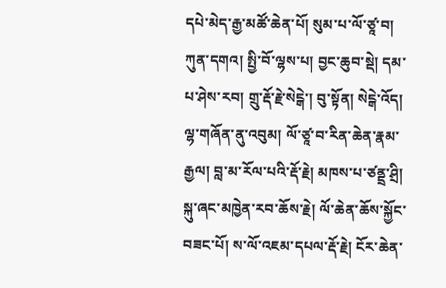དཔེ་མེད་རྒྱ་མཚོ་ཆེན་པོ། སུམ་པ་ལོ་ཙཱ་བ། ཀུན་དགའ། སྤྱི་བོ་ལྷས་པ། བྱང་ཆུབ་སྡེ། དམ་པ་ཤེས་རབ། གྲུ་རྡོ་རྗེ་སེངྒེ་། བུ་སྟོན། སེངྒེ་འོད། ལྷ་གཞོན་ནུ་འབུམ། ལོ་ཙཱ་བ་རིན་ཆེན་རྣམ་རྒྱལ། བླ་མ་རོལ་པའི་རྡོ་རྗེ། མཁས་པ་ཙནྡྲ་ཤྲི། སྐུ་ཞང་མཁྱེན་རབ་ཆོས་རྗེ། ལོ་ཆེན་ཆོས་སྐྱོང་བཟང་པོ། ས་ལོ་འཇམ་དཔལ་རྡོ་རྗེ། ངོར་ཆེན་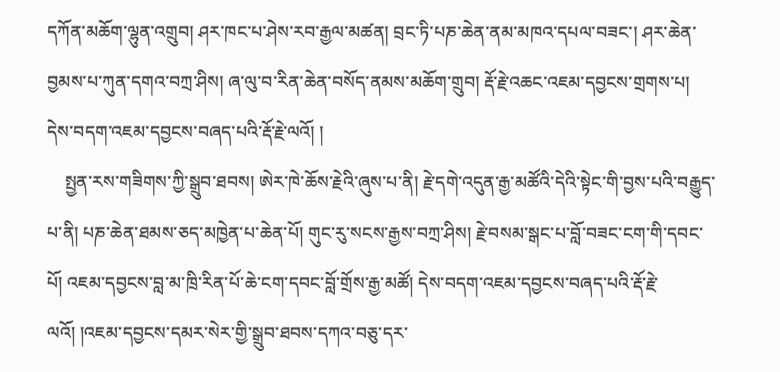དཀོན་མཆོག་ལྷུན་འགྲུབ། ཤར་ཁང་པ་ཤེས་རབ་རྒྱལ་མཚན། བྲང་ཏི་པཎ་ཆེན་ནམ་མཁའ་དཔལ་བཟང་། ཤར་ཆེན་བྱམས་པ་ཀུན་དགའ་བཀྲ་ཤིས། ཞ་ལུ་བ་རིན་ཆེན་བསོད་ནམས་མཆོག་གྲུབ། རྡོ་རྗེ་འཆང་འཇམ་དབྱངས་གྲགས་པ། དེས་བདག་འཇམ་དབྱངས་བཞད་པའི་རྡོ་རྗེ་ལའོ། །
    སྤྱན་རས་གཟིགས་ཀྱི་སྒྲུབ་ཐབས། ཨེར་ཁེ་ཆོས་རྗེའི་ཞུས་པ་ནི། རྗེ་དགེ་འདུན་རྒྱ་མཚོའི་དེའི་སྟེང་གི་བྱས་པའི་བརྒྱུད་པ་ནི། པཎ་ཆེན་ཐམས་ཅད་མཁྱེན་པ་ཆེན་པོ། གུང་རུ་སངས་རྒྱས་བཀྲ་ཤིས། རྗེ་བསམ་སྒང་པ་བློ་བཟང་ངག་གི་དབང་པོ། འཇམ་དབྱངས་བླ་མ་ཁྲི་རིན་པོ་ཆེ་ངག་དབང་བློ་གྲོས་རྒྱ་མཚོ། དེས་བདག་འཇམ་དབྱངས་བཞད་པའི་རྡོ་རྗེ་ལའོ། །འཇམ་དབྱངས་དམར་སེར་གྱི་སྒྲུབ་ཐབས་དཀའ་བཅུ་དར་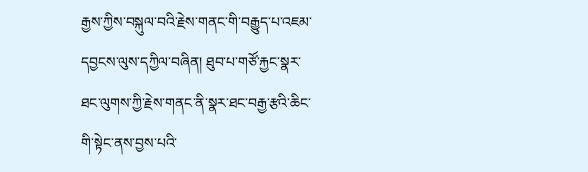རྒྱས་ཀྱིས་བསྐུལ་བའི་རྗེས་གནང་གི་བརྒྱུད་པ་འཇམ་དབྱངས་ལུས་དཀྱིལ་བཞིན། ཐུབ་པ་གཙོ་རྐྱང་སྣར་ཐང་ལུགས་ཀྱི་རྗེས་གནང་ནི་སྣར་ཐང་བརྒྱ་རྩའི་ཆིང་གི་སྟེང་ནས་བྱས་པའི་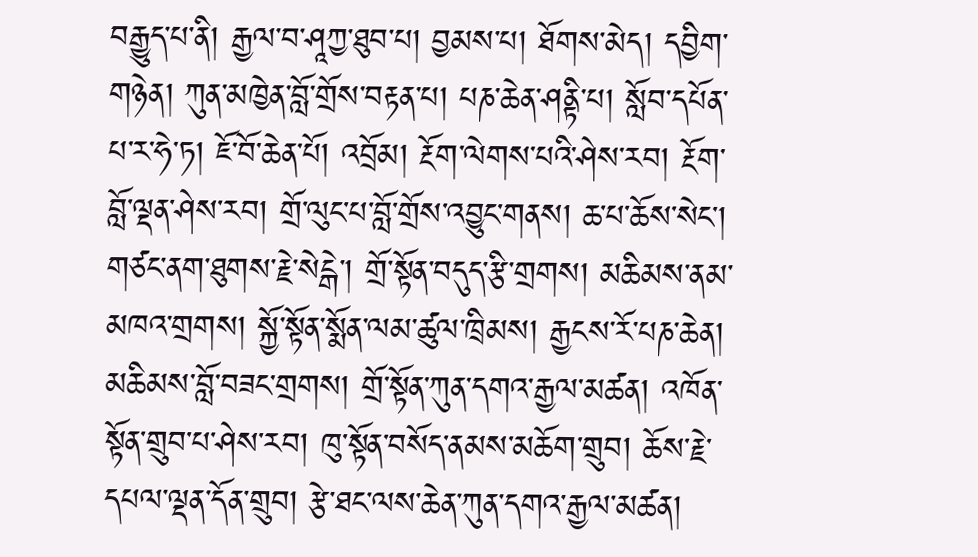བརྒྱུད་པ་ནི། རྒྱལ་བ་ཤཱཀྱ་ཐུབ་པ། བྱམས་པ། ཐོགས་མེད། དབྱིག་གཉེན། ཀུན་མཁྱེན་བློ་གྲོས་བརྟན་པ། པཎ་ཆེན་ཤནྟི་པ། སློབ་དཔོན་པ་ར་ཧེ་ཏ། ཇོ་བོ་ཆེན་པོ། འབྲོམ། རྔོག་ལེགས་པའི་ཤེས་རབ། རྔོག་བློ་ལྡན་ཤེས་རབ། གྲོ་ལུང་པ་བློ་གྲོས་འབྱུང་གནས། ཆ་པ་ཆོས་སེང་། གཙང་ནག་ཐུགས་རྗེ་སེངྒེ་། གྲོ་སྟོན་བདུད་རྩི་གྲགས། མཆིམས་ནམ་མཁའ་གྲགས། སྐྱོ་སྟོན་སྨོན་ལམ་ཚུལ་ཁྲིམས། རྒྱངས་རོ་པཎ་ཆེན། མཆིམས་བློ་བཟང་གྲགས། གྲོ་སྟོན་ཀུན་དགའ་རྒྱལ་མཚན། འཁོན་སྟོན་གྲུབ་པ་ཤེས་རབ། ཁུ་སྟོན་བསོད་ནམས་མཆོག་གྲུབ། ཆོས་རྗེ་དཔལ་ལྡན་དོན་གྲུབ། རྩེ་ཐང་ལས་ཆེན་ཀུན་དགའ་རྒྱལ་མཚན།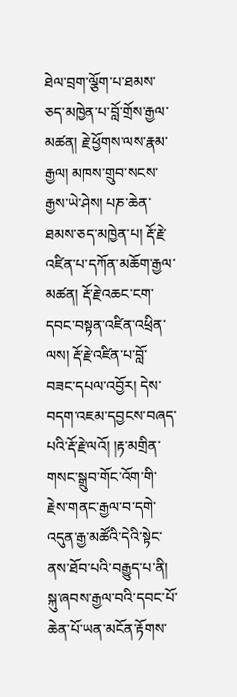ཐེལ་བྲག་ལྕོག་པ་ཐམས་ཅད་མཁྱེན་པ་བློ་གྲོས་རྒྱལ་མཚན། རྗེ་ཕྱོགས་ལས་རྣམ་རྒྱལ། མཁས་གྲུབ་སངས་རྒྱས་ཡེ་ཤེས། པཎ་ཆེན་ཐམས་ཅད་མཁྱེན་པ། རྡོ་རྗེ་འཛིན་པ་དཀོན་མཆོག་རྒྱལ་མཚན། རྡོ་རྗེ་འཆང་ངག་དབང་བསྟན་འཛིན་འཕྲིན་ལས། རྡོ་རྗེ་འཛིན་པ་བློ་བཟང་དཔལ་འབྱོར། དེས་བདག་འཇམ་དབྱངས་བཞད་པའི་རྡོ་རྗེ་ལའོ། །རྟ་མགྲིན་གསང་སྒྲུབ་གོང་འོག་གི་རྗེས་གནང་རྒྱལ་བ་དགེ་འདུན་རྒྱ་མཚོའི་དེའི་སྟེང་ནས་ཐོབ་པའི་བརྒྱུད་པ་ནི། སྐུ་ཞབས་རྒྱལ་བའི་དབང་པོ་ཆེན་པོ་ཡན་མངོན་རྟོགས་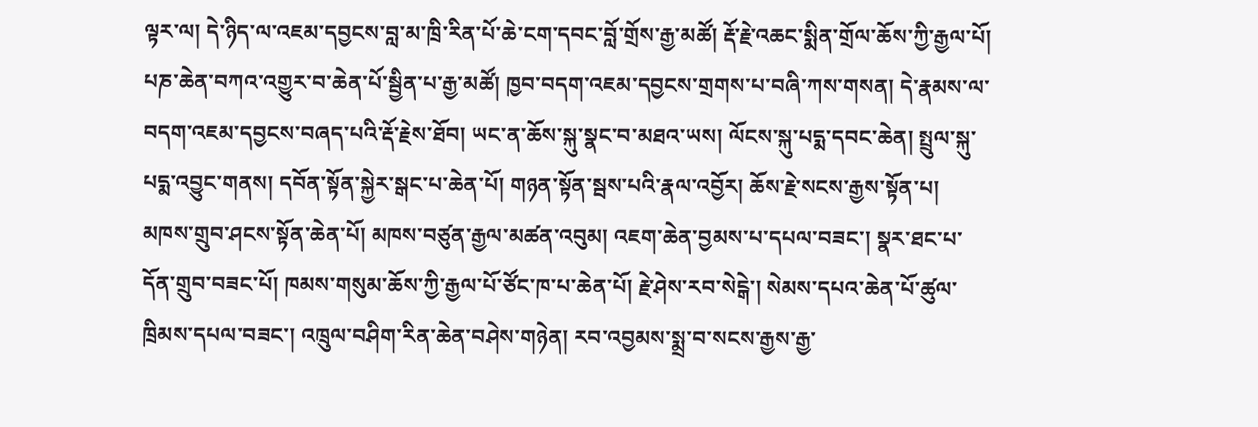ལྟར་ལ། དེ་ཉིད་ལ་འཇམ་དབྱངས་བླ་མ་ཁྲི་རིན་པོ་ཆེ་ངག་དབང་བློ་གྲོས་རྒྱ་མཚོ། རྡོ་རྗེ་འཆང་སྨིན་གྲོལ་ཆོས་ཀྱི་རྒྱལ་པོ། པཎ་ཆེན་བཀའ་འགྱུར་བ་ཆེན་པོ་སྦྱིན་པ་རྒྱ་མཚོ། ཁྱབ་བདག་འཇམ་དབྱངས་གྲགས་པ་བཞི་ཀས་གསན། དེ་རྣམས་ལ་བདག་འཇམ་དབྱངས་བཞད་པའི་རྡོ་རྗེས་ཐོབ། ཡང་ན་ཆོས་སྐུ་སྣང་བ་མཐའ་ཡས། ལོངས་སྐུ་པདྨ་དབང་ཆེན། སྤྲུལ་སྐུ་པདྨ་འབྱུང་གནས། དབོན་སྟོན་སྐྱེར་སྒང་པ་ཆེན་པོ། གཉན་སྟོན་སྦས་པའི་རྣལ་འབྱོར། ཆོས་རྗེ་སངས་རྒྱས་སྟོན་པ། མཁས་གྲུབ་ཤངས་སྟོན་ཆེན་པོ། མཁས་བཙུན་རྒྱལ་མཚན་འབུམ། འཇག་ཆེན་བྱམས་པ་དཔལ་བཟང་། སྣར་ཐང་པ་དོན་གྲུབ་བཟང་པོ། ཁམས་གསུམ་ཆོས་ཀྱི་རྒྱལ་པོ་ཙོང་ཁ་པ་ཆེན་པོ། རྗེ་ཤེས་རབ་སེངྒེ་། སེམས་དཔའ་ཆེན་པོ་ཚུལ་ཁྲིམས་དཔལ་བཟང་། འཁྲུལ་བཤིག་རིན་ཆེན་བཤེས་གཉེན། རབ་འབྱམས་སྨྲ་བ་སངས་རྒྱས་རྒྱ་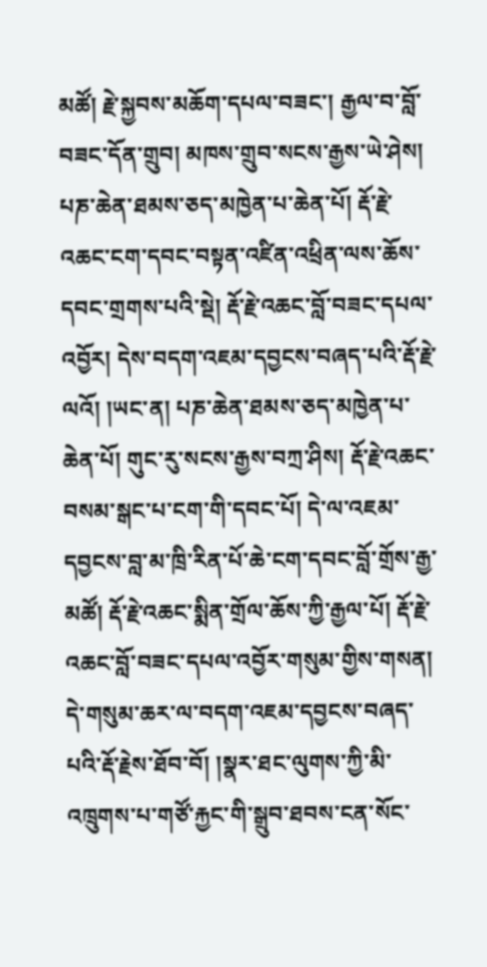མཚོ། རྗེ་སྐྱབས་མཆོག་དཔལ་བཟང་། རྒྱལ་བ་བློ་བཟང་དོན་གྲུབ། མཁས་གྲུབ་སངས་རྒྱས་ཡེ་ཤེས། པཎ་ཆེན་ཐམས་ཅད་མཁྱེན་པ་ཆེན་པོ། རྡོ་རྗེ་འཆང་ངག་དབང་བསྟན་འཛིན་འཕྲིན་ལས་ཆོས་དབང་གྲགས་པའི་སྡེ། རྡོ་རྗེ་འཆང་བློ་བཟང་དཔལ་འབྱོར། དེས་བདག་འཇམ་དབྱངས་བཞད་པའི་རྡོ་རྗེ་ལའོ། །ཡང་ན། པཎ་ཆེན་ཐམས་ཅད་མཁྱེན་པ་ཆེན་པོ། གུང་རུ་སངས་རྒྱས་བཀྲ་ཤིས། རྡོ་རྗེ་འཆང་བསམ་སྒང་པ་ངག་གི་དབང་པོ། དེ་ལ་འཇམ་དབྱངས་བླ་མ་ཁྲི་རིན་པོ་ཆེ་ངག་དབང་བློ་གྲོས་རྒྱ་མཚོ། རྡོ་རྗེ་འཆང་སྨིན་གྲོལ་ཆོས་ཀྱི་རྒྱལ་པོ། རྡོ་རྗེ་འཆང་བློ་བཟང་དཔལ་འབྱོར་གསུམ་གྱིས་གསན། དེ་གསུམ་ཆར་ལ་བདག་འཇམ་དབྱངས་བཞད་པའི་རྡོ་རྗེས་ཐོབ་བོ། །སྣར་ཐང་ལུགས་ཀྱི་མི་འཁྲུགས་པ་གཙོ་རྐྱང་གི་སྒྲུབ་ཐབས་ངན་སོང་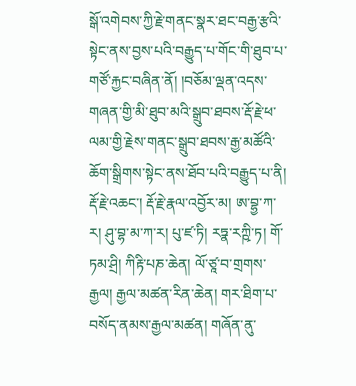སྒོ་འགེབས་ཀྱི་རྗེ་གནང་སྣར་ཐང་བརྒྱ་རྩའི་སྟེང་ནས་བྱས་པའི་བརྒྱུད་པ་གོང་གི་ཐུབ་པ་གཙོ་རྐྱང་བཞིན་ནོ། །བཅོམ་ལྡན་འདས་གཞན་གྱི་མི་ཐུབ་མའི་སྒྲུབ་ཐབས་རྡོ་རྗེ་ཕ་ལམ་གྱི་རྗེས་གནང་སྒྲུབ་ཐབས་རྒྱ་མཚོའི་ཆོག་སྒྲིགས་སྟེང་ནས་ཐོབ་པའི་བརྒྱུད་པ་ནི། རྡོ་རྗེ་འཆང་། རྡོ་རྗེ་རྣལ་འབྱོར་མ། ཨ་བྷྱ་ཀ་ར། ཤུ་བྷ་མ་ཀ་ར། པུ་ཛ་ཏི། རཏྣ་རཀྵི་ཏ། གོ་ཏམ་ཤྲི། ཀིརྟི་པཎ་ཆེན། ལོ་ཙཱ་བ་གྲགས་རྒྱལ། རྒྱལ་མཚན་རིན་ཆེན། གར་ཐིག་པ་བསོད་ནམས་རྒྱལ་མཚན། གཞོན་ནུ་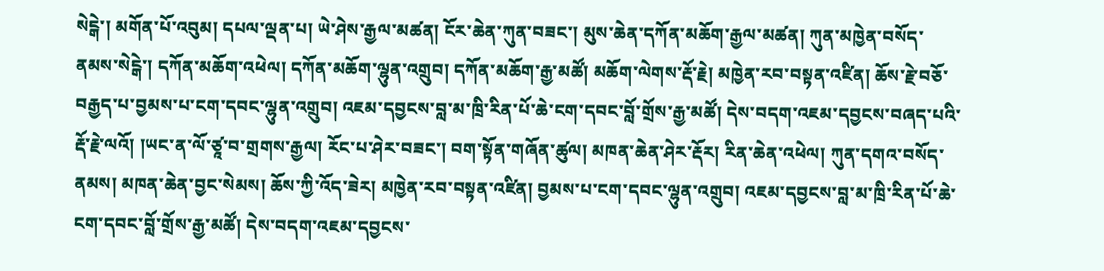སེངྒེ་། མགོན་པོ་འབུམ། དཔལ་ལྡན་པ། ཡེ་ཤེས་རྒྱལ་མཚན། ངོར་ཆེན་ཀུན་བཟང་། མུས་ཆེན་དཀོན་མཆོག་རྒྱལ་མཚན། ཀུན་མཁྱེན་བསོད་ནམས་སེངྒེ་། དཀོན་མཆོག་འཕེལ། དཀོན་མཆོག་ལྷུན་འགྲུབ། དཀོན་མཆོག་རྒྱ་མཚོ། མཆོག་ལེགས་རྡོ་རྗེ། མཁྱེན་རབ་བསྟན་འཛིན། ཆོས་རྗེ་བཅོ་བརྒྱད་པ་བྱམས་པ་ངག་དབང་ལྷུན་འགྲུབ། འཇམ་དབྱངས་བླ་མ་ཁྲི་རིན་པོ་ཆེ་ངག་དབང་བློ་གྲོས་རྒྱ་མཚོ། དེས་བདག་འཇམ་དབྱངས་བཞད་པའི་རྡོ་རྗེ་ལའོ། །ཡང་ན་ལོ་ཙཱ་བ་གྲགས་རྒྱལ། རོང་པ་ཤེར་བཟང་། བག་སྟོན་གཞོན་ཚུལ། མཁན་ཆེན་ཤེར་རྡོར། རིན་ཆེན་འཕེལ། ཀུན་དགའ་བསོད་ནམས། མཁན་ཆེན་བྱང་སེམས། ཆོས་ཀྱི་འོད་ཟེར། མཁྱེན་རབ་བསྟན་འཛིན། བྱམས་པ་ངག་དབང་ལྷུན་འགྲུབ། འཇམ་དབྱངས་བླ་མ་ཁྲི་རིན་པོ་ཆེ་ངག་དབང་བློ་གྲོས་རྒྱ་མཚོ། དེས་བདག་འཇམ་དབྱངས་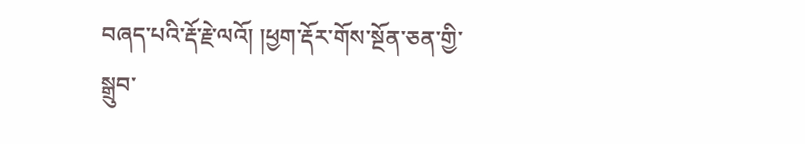བཞད་པའི་རྡོ་རྗེ་ལའོ། །ཕྱག་རྡོར་གོས་སྔོན་ཅན་གྱི་སྒྲུབ་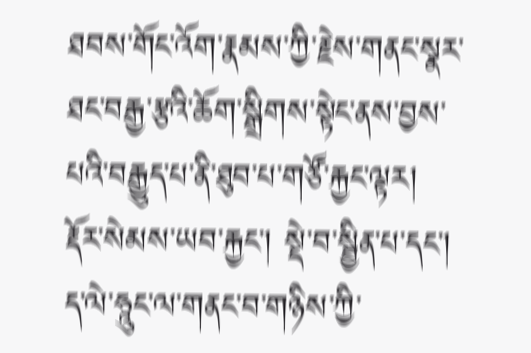ཐབས་གོང་འོག་རྣམས་ཀྱི་རྗེས་གནང་སྣར་ཐང་བརྒྱ་རྩའི་ཆོག་སྒྲིགས་སྟེང་ནས་བྱས་པའི་བརྒྱུད་པ་ནི་ཐུབ་པ་གཙོ་རྐྱང་ལྟར། རྡོར་སེམས་ཡབ་རྐྱང་། སྡེ་བ་སྦྱིན་པ་དང་། ད་ལེ་ཧཱུང་ལ་གནང་བ་གཉིས་ཀྱི་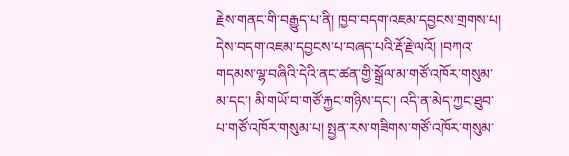རྗེས་གནང་གི་བརྒྱུད་པ་ནི། ཁྱབ་བདག་འཇམ་དབྱངས་གྲགས་པ། དེས་བདག་འཇམ་དབྱངས་པ་བཞད་པའི་རྡོ་རྗེ་ལའོ། །བཀའ་གདམས་ལྷ་བཞིའི་དེའི་ནང་ཚན་གྱི་སྒྲོལ་མ་གཙོ་འཁོར་གསུམ་མ་དང་། མི་གཡོ་བ་གཙོ་རྐྱང་གཉིས་དང་། འདི་ན་མེད་ཀྱང་ཐུབ་པ་གཙོ་འཁོར་གསུམ་པ། སྤྱན་རས་གཟིགས་གཙོ་འཁོར་གསུམ་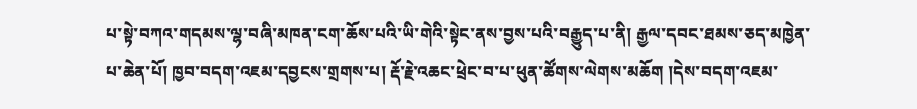པ་སྟེ་བཀའ་གདམས་ལྷ་བཞི་མཁན་ངག་ཆོས་པའི་ཡི་གེའི་སྟེང་ནས་བྱས་པའི་བརྒྱུད་པ་ནི། རྒྱལ་དབང་ཐམས་ཅད་མཁྱེན་པ་ཆེན་པོ། ཁྱབ་བདག་འཇམ་དབྱངས་གྲགས་པ། རྡོ་རྗེ་འཆང་ཕྲེང་བ་པ་ཕུན་ཚོགས་ལེགས་མཆོག །དེས་བདག་འཇམ་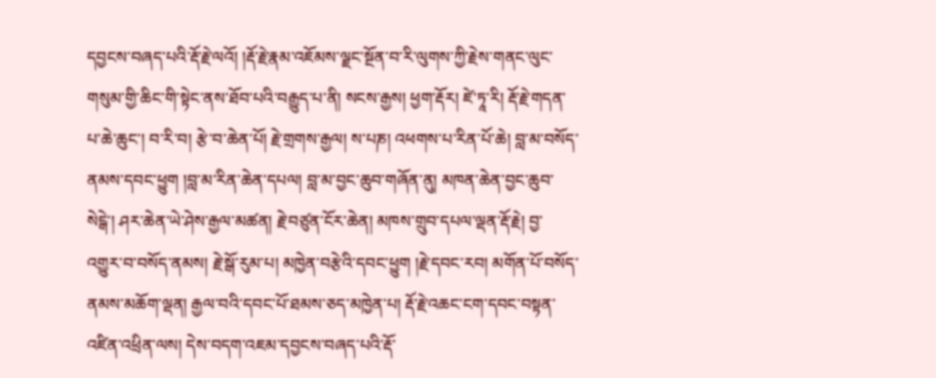དབྱངས་བཞད་པའི་རྡོ་རྗེ་ལའོ། །རྡོ་རྗེ་རྣམ་འཇོམས་ལྗང་སྔོན་བ་རི་ལུགས་ཀྱི་རྗེས་གནང་ལུང་གསུམ་གྱི་ཆིང་གི་སྟེང་ནས་ཐོབ་པའི་བརྒྱུད་པ་ནི། སངས་རྒྱས། ཕྱག་རྡོར། ཛེ་ཏཱ་རི། རྡོ་རྗེ་གདན་པ་ཆེ་ཆུང་། བ་རི་བ། རྩེ་བ་ཆེན་པོ། རྗེ་གྲགས་རྒྱལ། ས་པཎ། འཕགས་པ་རིན་པོ་ཆེ། བླ་མ་བསོད་ནམས་དབང་ཕྱུག །བླ་མ་རིན་ཆེན་དཔལ། བླ་མ་བྱང་ཆུབ་གཞོན་ནུ། མཁན་ཆེན་བྱང་ཆུབ་སེངྒེ་། ཤར་ཆེན་ཡེ་ཤེས་རྒྱལ་མཚན། རྗེ་བཙུན་ངོར་ཆེན། མཁས་གྲུབ་དཔལ་ལྡན་རྡོ་རྗེ། བྱ་འགྱུར་བ་བསོད་ནམས། རྗེ་སྒོ་རུམ་པ། མཁྱེན་བརྩེའི་དབང་ཕྱུག །རྗེ་དབང་རབ། མགོན་པོ་བསོད་ནམས་མཆོག་ལྡན། རྒྱལ་བའི་དབང་པོ་ཐམས་ཅད་མཁྱེན་པ། རྡོ་རྗེ་འཆང་ངག་དབང་བསྟན་འཛིན་འཕྲིན་ལས། དེས་བདག་འཇམ་དབྱངས་བཞད་པའི་རྡོ་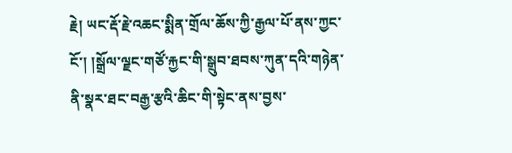རྗེ། ཡང་རྡོ་རྗེ་འཆང་སྨིན་གྲོལ་ཆོས་ཀྱི་རྒྱལ་པོ་ནས་ཀྱང་ངོ་། །སྒྲོལ་ལྗང་གཙོ་རྐྱང་གི་སྒྲུབ་ཐབས་ཀུན་དའི་གཉེན་ནི་སྣར་ཐང་བརྒྱ་རྩའི་ཆིང་གི་སྟེང་ནས་བྱས་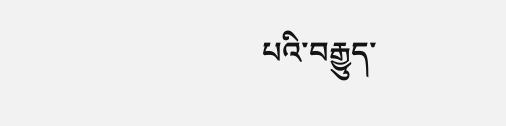པའི་བརྒྱུད་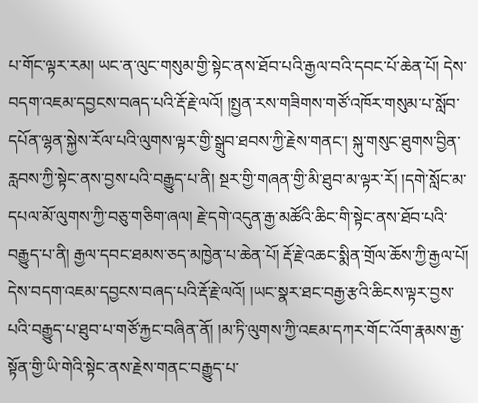པ་གོང་ལྟར་རམ། ཡང་ན་ལུང་གསུམ་གྱི་སྟེང་ནས་ཐོབ་པའི་རྒྱལ་བའི་དབང་པོ་ཆེན་པོ། དེས་བདག་འཇམ་དབྱངས་བཞད་པའི་རྡོ་རྗེ་ལའོ། །སྤྱན་རས་གཟིགས་གཙོ་འཁོར་གསུམ་པ་སློབ་དཔོན་ལྷན་སྐྱེས་རོལ་པའི་ལུགས་ལྟར་གྱི་སྒྲུབ་ཐབས་ཀྱི་རྗེས་གནང་། སྐུ་གསུང་ཐུགས་བྱིན་རླབས་ཀྱི་སྟེང་ནས་བྱས་པའི་བརྒྱུད་པ་ནི། སྔར་གྱི་གཞན་གྱི་མི་ཐུབ་མ་ལྟར་རོ། །དགེ་སློང་མ་དཔལ་མོ་ལུགས་ཀྱི་བཅུ་གཅིག་ཞལ། རྗེ་དགེ་འདུན་རྒྱ་མཚོའི་ཆིང་གི་སྟེང་ནས་ཐོབ་པའི་བརྒྱུད་པ་ནི། རྒྱལ་དབང་ཐམས་ཅད་མཁྱེན་པ་ཆེན་པོ། རྡོ་རྗེ་འཆང་སྨིན་གྲོལ་ཆོས་ཀྱི་རྒྱལ་པོ། དེས་བདག་འཇམ་དབྱངས་བཞད་པའི་རྡོ་རྗེ་ལའོ། །ཡང་སྣར་ཐང་བརྒྱ་རྩའི་ཆིངས་ལྟར་བྱས་པའི་བརྒྱུད་པ་ཐུབ་པ་གཙོ་རྐྱང་བཞིན་ནོ། །མ་ཏི་ལུགས་ཀྱི་འཇམ་དཀར་གོང་འོག་རྣམས་རྒྱ་སྟོན་གྱི་ཡི་གེའི་སྟེང་ནས་རྗེས་གནང་བརྒྱུད་པ་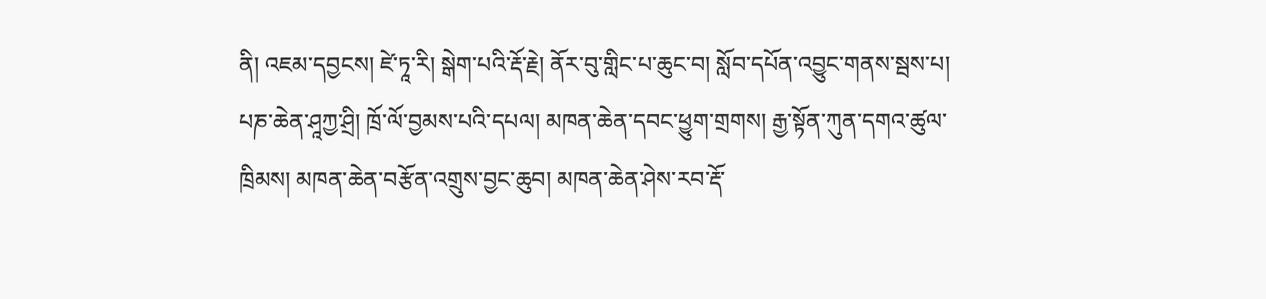ནི། འཇམ་དབྱངས། ཛེ་ཏཱ་རི། སྒེག་པའི་རྡོ་རྗེ། ནོར་བུ་གླིང་པ་ཆུང་བ། སློབ་དཔོན་འབྱུང་གནས་སྦས་པ། པཎ་ཆེན་ཤཱཀྱ་ཤྲི། ཁྲོ་ལོ་བྱམས་པའི་དཔལ། མཁན་ཆེན་དབང་ཕྱུག་གྲགས། རྒྱ་སྟོན་ཀུན་དགའ་ཚུལ་ཁྲིམས། མཁན་ཆེན་བརྩོན་འགྲུས་བྱང་ཆུབ། མཁན་ཆེན་ཤེས་རབ་རྡོ་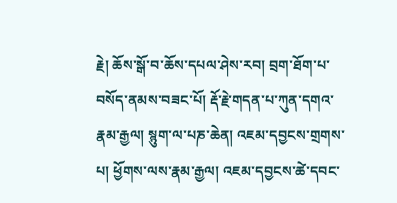རྗེ། ཆོས་སྒོ་བ་ཆོས་དཔལ་ཤེས་རབ། བྲག་ཐོག་པ་བསོད་ནམས་བཟང་པོ། རྡོ་རྗེ་གདན་པ་ཀུན་དགའ་རྣམ་རྒྱལ། སྙུག་ལ་པཎ་ཆེན། འཇམ་དབྱངས་གྲགས་པ། ཕྱོགས་ལས་རྣམ་རྒྱལ། འཇམ་དབྱངས་ཚེ་དབང་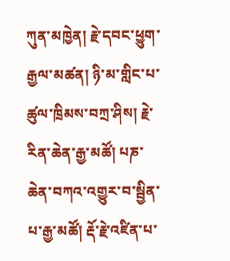ཀུན་མཁྱེན། རྗེ་དབང་ཕྱུག་རྒྱལ་མཚན། ཉི་མ་གླིང་པ་ཚུལ་ཁྲིམས་བཀྲ་ཤིས། རྗེ་རིན་ཆེན་རྒྱ་མཚོ། པཎ་ཆེན་བཀའ་འགྱུར་བ་སྦྱིན་པ་རྒྱ་མཚོ། རྡོ་རྗེ་འཛིན་པ་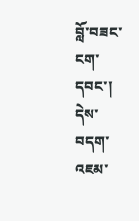བློ་བཟང་ངག་དབང་། དེས་བདག་འཇམ་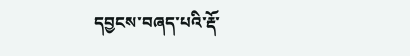དབྱངས་བཞད་པའི་རྡོ་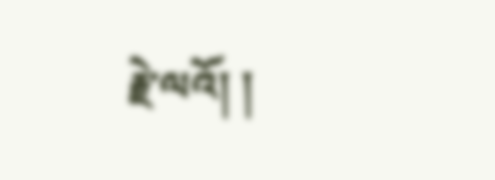རྗེ་ལའོ། །